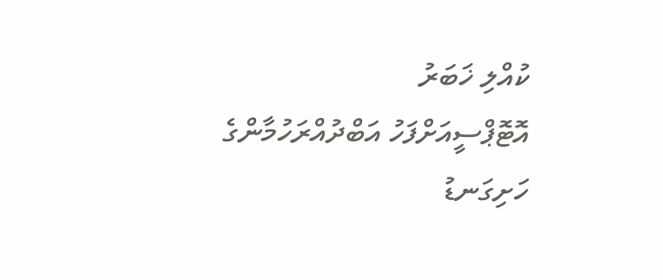ކުއްލި ޚަބަރު
އޮޓޮޕްސީއަށްފަހު އަބްދުއްރަހުމާންގެ ހަށިގަނޑު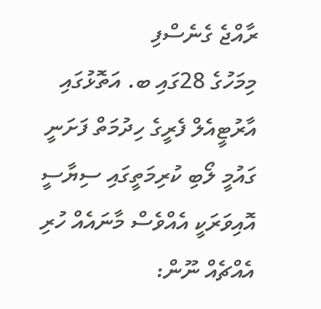ރާއްޖެ ގެނެސްފި
މިމަހުގެ 28ގައި ބ. އަތޮޅުގައި އާރުޓީއެލް ފެރީގެ ހިދުމަތް ފަށަނީ
ގައުމީ ލޯބި ކުރިމަތީގައި ސިޔާސީ އޮއިވަރަކީ އެއްވެސް މާނައެއް ހުރި އެއްޗެއް ނޫން: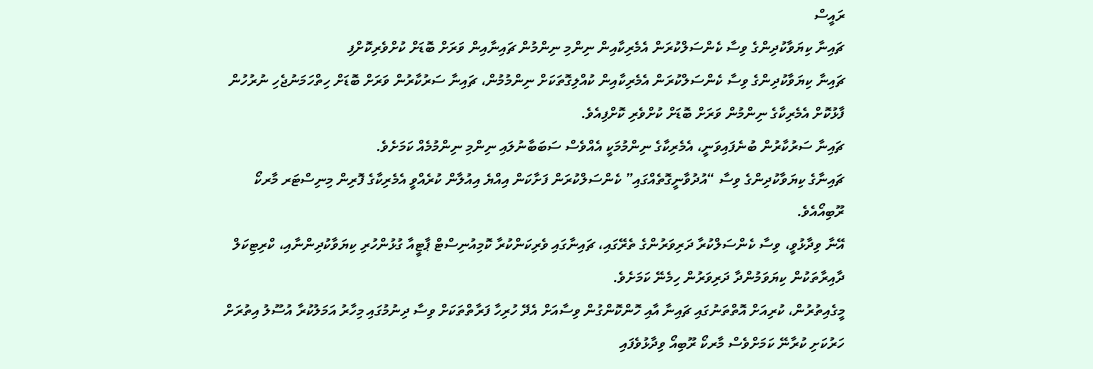ރައީސް
ޗައިނާ ކިޔަވާކުދިންގެ ވިސާ ކެންސަލްކުރަން އެމެރިކާއިން ނިންމި ނިންމުން ޗައިނާއިން ވަރަށް ބޮޑަށް ކުށްވެރިކޮށްފި
ޗައިނާ ކިޔަވާކުދިންގެ ވިސާ ކެންސަލްކުރަން އެމެރިކާއިން ކުއްލިގޮތަކަށް ނިންމުމުން، ޗައިނާ ސަރުކާރުން ވަރަށް ބޮޑަށް ހިތްހަމަނުޖެހި ނުރުހުން ފާޅުކޮށް އެމެރިކާގެ ނިންމުން ވަރަށް ބޮޑަށް ކުށްވެރި ކޮށްފިއެވެ.
ޗައިނާ ސަރުކާރުން ބުނެފައިވަނީ، އެމެރިކާގެ ނިންމުމަކީ އެއްވެސް ސަބަބާނުލައި ނިންމި ނިންމުމެއް ކަމަށެވެ.
ޗައިނާގެ ކިޔަވާކުދިންގެ ވިސާ “އުދުވާނީގޮތެއްގައި” ކެންސަލްކުރަން ފަށާކަން އިއްޔެ އިއުލާން ކުރެއްވީ އެމެރިކާގެ ފޮރިން މިނިސްޓަރ މާރކޯ ރޫބިއޯއެވެ.
އޭނާ ވިދާޅުވީ، ވިސާ ކެންސަލްކުރާ ދަރިވަރުންގެ ތެރޭގައި، ޗައިނާގައި ވެރިކަންކުރާ ކޮމިއުނިސްޓް ޕާޓީއާ ގުޅުންހުރި ކިޔަވާކުދިންނާއި، ކްރިޓިކަލް ދާއިރާތަކުން ކިޔަވަމުންދާ ދަރިވަރުން ހިމެނޭ ކަމަށެވެ.
މީގެއިތުރުން، ކުރިއަށް އޮތްތަނުގައި ޗައިނާ އާއި ހޮންކޮންގުން ވިސާއަށް އެދޭ ހުރިހާ ފަރާތްތަކަށް ވިސާ ދިނުމުގައި މިހާރު އަމަލުކުރާ އުސޫލު އިތުރަށް ހަރުކަށި ކުރާނޭ ކަމަށްވެސް މާރކޯ ރޫބިއޯ ވިދާޅުވެފައި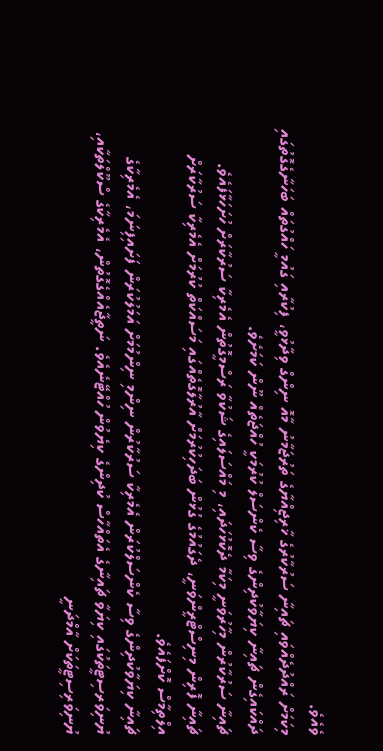ވެއެވެ.
މިކަމަށް ރައްދުދެއްވައި ޗައިނާ ސަރުކާރުގެ ޚާރިޖިއްޔާގެ ތަރުޖަމާނު މާއޮ ނިންގް ވިދާޅުވީ، ފިކުރާއި ގައުމީ ހައްގުތައް ބަހަނާގެގޮތުގައި ދައްކައިގެން ޗައިނާ ކިޔަވާކުދިންގެ ވިސާ ކެންސަލް ކުރުމަކީ ހުއްޖަތެއް ނޫން ކަމަށެވެ.
ޗައިނާ ސަރުކާރުން މިހާރުވަނީ މިކަމާ ދެކޮޅުހަދައި، މި މައްސަލައިގެ ޝަކުވާ ރަސްމީގޮތުން އެމެރިކާ ސަރުކާރަށް ހުށަހަޅާފައެވެ.
ޗައިނާ ފޮރިން މިނިސްޓްރީންވަނީ، ދެގައުމުގެ ގުޅުން ބަދަހިކުރުމަށް އާރުލާގޮތެއްގައި މަސައްކަތް ކުރުމަށް އެމެރިކާ ސަރުކާރަށް އިލްތިމާސް ކޮށްފައެވެ.
ޗައިނާ ކިޔަވާކުދިންގެ ވިސާ ކެންސަލްކުރަން އެމެރިކާ ސަރުކާރުން ނިންމި ނިންމުމަށް އަމަލުކުރަން ފަށައިފިނަމަ، އެމެރިކާގެ ޔުނިވަރސިޓީތަކުގައި ކިޔަވާ ޗައިނާގެ އެތައްހާސް ކުދިންގެ ކިޔެވުން ހުއްޓޭނެއެވެ. ނަތީޖާއެއްގެގޮތުން، އެމެރިކާގެ ސްކޫލްތަކާއި، ޔުނިވަރިސިޓީތަކަށް އާމްދަނީ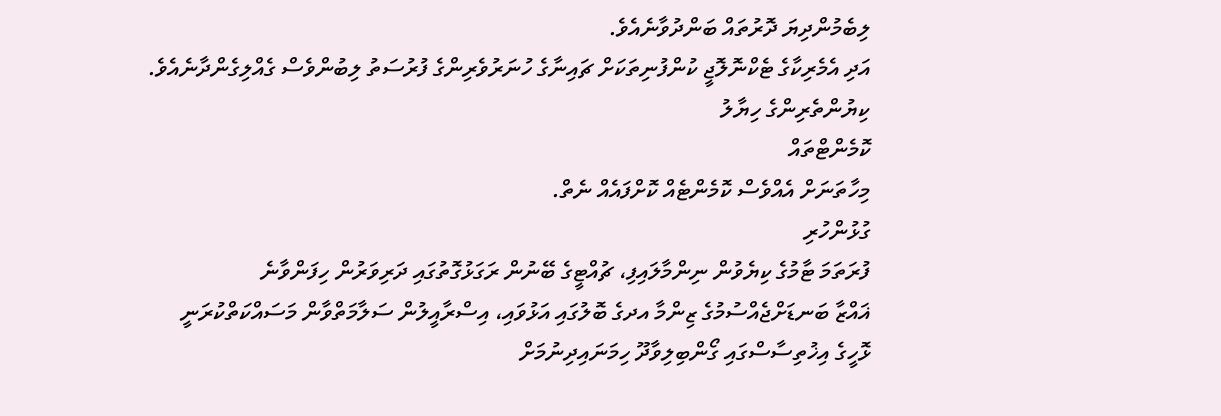ލިބެމުންދިޔަ ދޮރުތައް ބަންދުވާނެއެވެ.
އަދި އެމެރިކާގެ ޓެކްނޮލޮޖީ ކުންފުނިތަކަށް ޗައިނާގެ ހުނަރުވެރިންގެ ފުރުސަތު ލިބުންވެސް ގެއްލިގެންދާނެއެވެ.
ކިޔުންތެރިންގެ ހިޔާލު
ކޮމެންޓްތައް
މިހާތަނަށް އެއްވެސް ކޮމެންޓެއް ކޮށްފައެއް ނެތް.
ގުޅުންހުރި
ފުރަތަމަ ޓާމުގެ ކިޔެވުން ނިންމާލައިފި، ޗުއްޓީގެ ބޭނުން ރަގަޅުގޮތުގައި ދަރިވަރުން ހިފަންވާނެ
ޣައްޒާ ބަނޑަށްޖެއްސުމުގެ ޒިންމާ އދގެ ބޮލުގައި އަޅުވައި، އިސްރާއީލުން ސަލާމަތްވާން މަސައްކަތްކުރަނީ
ޅޮހީގެ އިޚުތިސާސްގައި ގޯންބިލިވާދޫ ހިމަނައިދިނުމަށް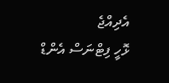އެދިއްޖެ
ޅޮހީ ފިޓްނަސް އެންޑް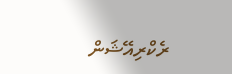ރެކްރިއޭޝަން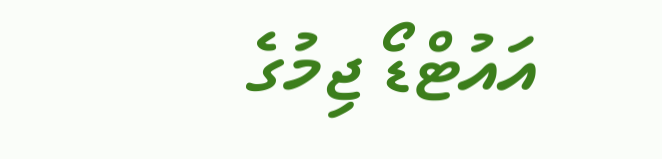އައުޓްޑޯ ޖިމުގެ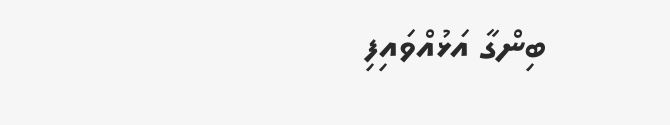ބިންގާ އަޅުއްވައިފި